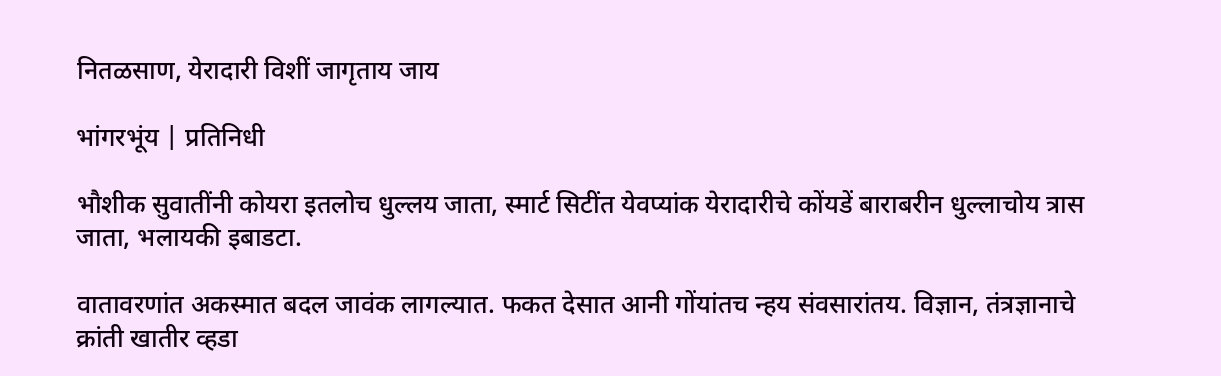नितळसाण, येरादारी विशीं जागृताय जाय

भांगरभूंय | प्रतिनिधी

भौशीक सुवातींनी कोयरा इतलोच धुल्लय जाता, स्मार्ट सिटींत येवप्यांक येरादारीचे कोंयडें बाराबरीन धुल्लाचोय त्रास जाता, भलायकी इबाडटा.

वातावरणांत अकस्मात बदल जावंक लागल्यात. फकत देसात आनी गोंयांतच न्हय संवसारांतय. विज्ञान, तंत्रज्ञानाचे क्रांती खातीर व्हडा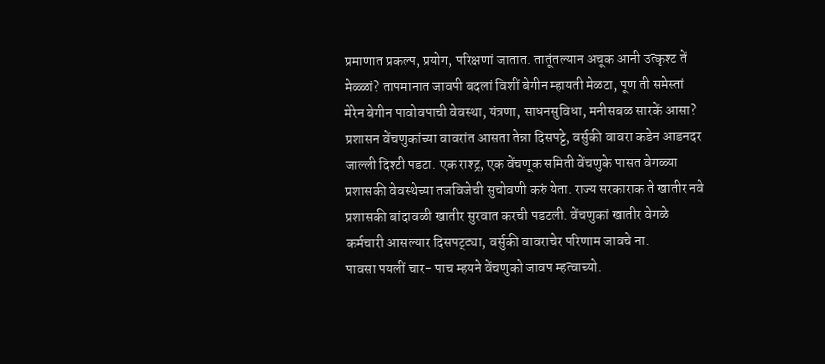प्रमाणात प्रकल्प, प्रयोग, परिक्षणां जातात. तातूंतल्यान अचूक आनी उत्कृश्ट तें मेळ्ळां? तापमानात जावपी बदलां विशीं बेगीन म्हायती मेळटा, पूण ती समेस्तां मेरेन बेगीन पावोवपाची वेवस्था, यंत्रणा, साधनसुविधा, मनीसबळ सारकें आसा? प्रशासन वेंचणुकांच्या वावरांत आसता तेन्ना दिसपट्टे, वर्सुकी वावरा कडेन आडनदर जाल्ली दिश्टी पडटा. एक राश्ट्र, एक वेंचणूक समिती वेंचणुके पासत वेगळ्या प्रशासकी वेवस्थेच्या तजविजेची सुचोवणी करुं येता. राज्य सरकाराक ते खातीर नवे प्रशासकी बांदावळी खातीर सुरवात करची पडटली. वेंचणुकां खातीर वेगळे कर्मचारी आसल्यार दिसपट्ट्या, वर्सुकी वावराचेर परिणाम जावचे ना.
पावसा पयलीं चार- पाच म्हयने वेंचणुको जावप म्हत्वाच्यो.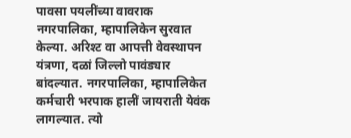पावसा पयलींच्या वावराक नगरपालिका, म्हापालिकेन सुरवात केल्या. अरिश्ट वा आपत्ती वेवस्थापन यंत्रणा, दळां जिल्लो पावंड्यार बांदल्यात. नगरपालिका, म्हापालिकेत कर्मचारी भरपाक हालीं जायराती येवंक लागल्यात. त्यो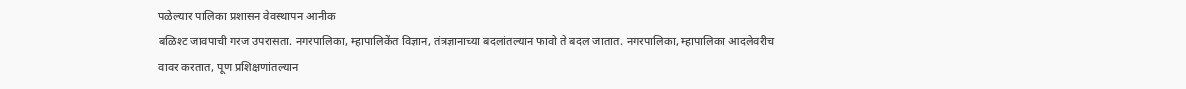पळेल्यार पालिका प्रशासन वेवस्थापन आनीक
बळिश्ट जावपाची गरज उपरासता. नगरपालिका, म्हापालिकेंत विज्ञान, तंत्रज्ञानाच्या बदलांतल्यान फावो ते बदल जातात. नगरपालिका, म्हापालिका आदलेवरीच वावर करतात, पूण प्रशिक्षणांतल्यान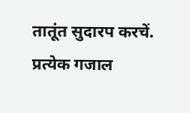तातूंत सुदारप करचें. प्रत्येक गजाल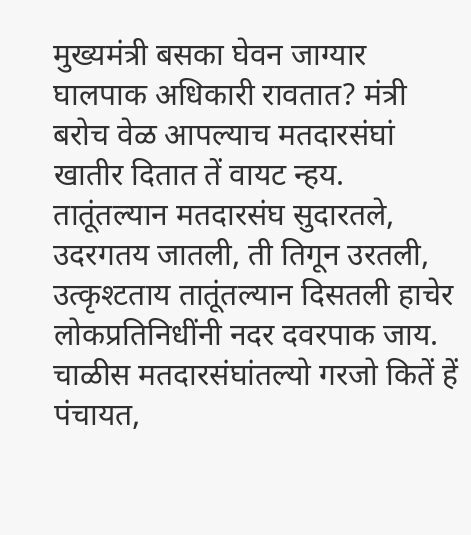मुख्यमंत्री बसका घेवन जाग्यार घालपाक अधिकारी रावतात? मंत्री बरोच वेळ आपल्याच मतदारसंघां खातीर दितात तें वायट न्हय. तातूंतल्यान मतदारसंघ सुदारतले, उदरगतय जातली, ती तिगून उरतली, उत्कृश्टताय तातूंतल्यान दिसतली हाचेर लोकप्रतिनिधींनी नदर दवरपाक जाय. चाळीस मतदारसंघांतल्यो गरजो कितें हें पंचायत,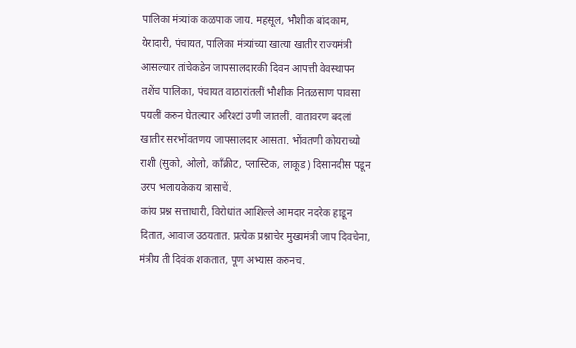पालिका मंत्र्यांक कळपाक जाय. महसूल, भौशीक बांदकाम, येरादारी, पंचायत, पालिका मंत्र्यांच्या खात्या खातीर राज्यमंत्री आसल्यार तांचेकडेन जापसालदारकी दिवन आपत्ती वेवस्थापन तशेंच पालिका, पंचायत वाठारांतलीं भौशीक नितळसाण पावसा पयलीं करुन घेतल्यार अरिश्टां उणी जातलीं. वातावरण बदलां खातीर सरभोंवतणय जापसालदार आसता. भोंवतणी कोयराच्यो राशी (सुको, ओलो, काँक्रीट, प्लास्टिक, लाकूड) दिसानदीस पडून उरप भलायकेकय त्रासाचें.
कांय प्रश्न सत्ताधारी, विरोधांत आशिल्ले आमदार नदरेक हाडून दितात, आवाज उठयतात. प्रत्येक प्रश्नाचेर मुख्यमंत्री जाप दिवचेना, मंत्रीय ती दिवंक शकतात, पूण अभ्यास करुनच.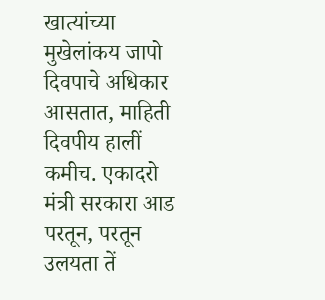खात्यांच्या मुखेलांकय जापो दिवपाचे अधिकार आसतात, माहिती दिवपीय हालीं कमीच. एकादरो मंत्री सरकारा आड परतून, परतून उलयता तें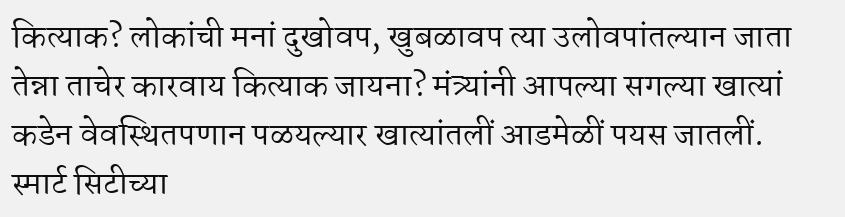कित्याक? लोकांची मनां दुखोवप, खुबळावप त्या उलोवपांतल्यान जाता तेन्ना ताचेर कारवाय कित्याक जायना? मंत्र्यांनी आपल्या सगल्या खात्यां कडेन वेवस्थितपणान पळयल्यार खात्यांतलीं आडमेळीं पयस जातलीं. स्मार्ट सिटीच्या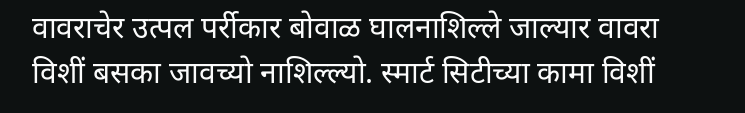वावराचेर उत्पल पर्रीकार बोवाळ घालनाशिल्ले जाल्यार वावरा विशीं बसका जावच्यो नाशिल्ल्यो. स्मार्ट सिटीच्या कामा विशीं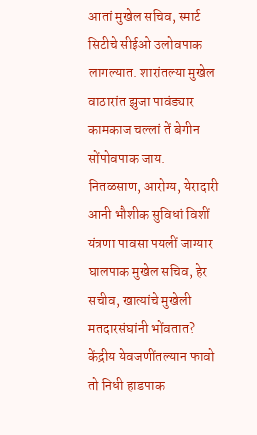आतां मुखेल सचिव, स्मार्ट सिटीचे सीईओ उलोवपाक लागल्यात. शारांतल्या मुखेल वाठारांत झुजा पावंड्यार कामकाज चल्लां तें बेगीन सोंपोवपाक जाय.
नितळसाण, आरोग्य, येरादारी आनी भौशीक सुविधां विशीं यंत्रणा पावसा पयलीं जाग्यार घालपाक मुखेल सचिव, हेर सचीव, खात्यांचे मुखेली मतदारसंघांनी भोंवतात?
केंद्रीय येवजणींतल्यान फावो तो निधी हाडपाक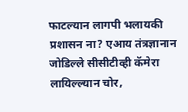फाटल्यान लागपी भलायकी प्रशासन ना? एआय तंत्रज्ञानान जोडिल्ले सीसीटीव्ही कॅमेरा लायिल्ल्यान चोर,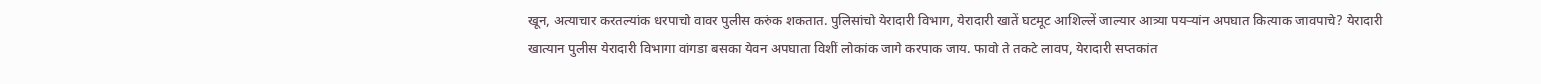खून, अत्याचार करतल्यांक धरपाचो वावर पुलीस करुंक शकतात. पुलिसांचो येरादारी विभाग, येरादारी खातें घटमूट आशिल्लें जाल्यार आत्र्या पयऱ्यांन अपघात कित्याक जावपाचे? येरादारी खात्यान पुलीस येरादारी विभागा वांगडा बसका येवन अपघाता विशीं लोकांक जागे करपाक जाय. फावो ते तकटे लावप, येरादारी सप्तकांत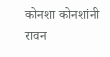कोनशा कोनशांनी रावन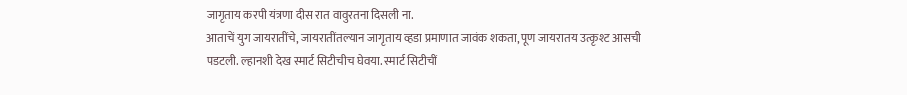जागृताय करपी यंत्रणा दीस रात वावुरतना दिसली ना.
आताचें युग जायरातींचे, जायरातींतल्यान जागृताय व्हडा प्रमाणात जावंक शकता, पूण जायरातय उत्कृश्ट आसची पडटली. ल्हानशी देख स्मार्ट सिटीचीच घेवया. स्मार्ट सिटीचीं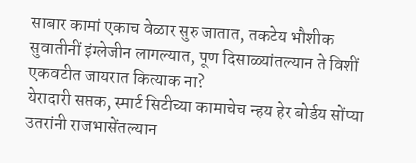साबार कामां एकाच वेळार सुरु जातात, तकटेय भौशीक सुवातीनीं इंग्लेजीन लागल्यात, पूण दिसाळ्यांतल्यान ते विशीं एकवटीत जायरात कित्याक ना?
येरादारी सप्तक, स्मार्ट सिटीच्या कामाचेच न्हय हेर बोर्डय सोंप्या उतरांनी राजभासेंतल्यान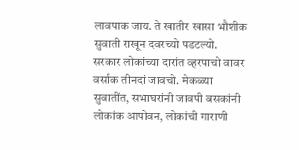लावपाक जाय. ते खातीर खासा भौशीक सुवाती राखून दवरच्यो पडटल्यो.
सरकार लोकांच्या दारांत व्हरपाचो वावर वर्साक तीनदां जावचो. मेकळ्या सुवातींत, सभाघरांनी जावपी बसकांनी लोकांक आपोवन, लोकांची गाराणी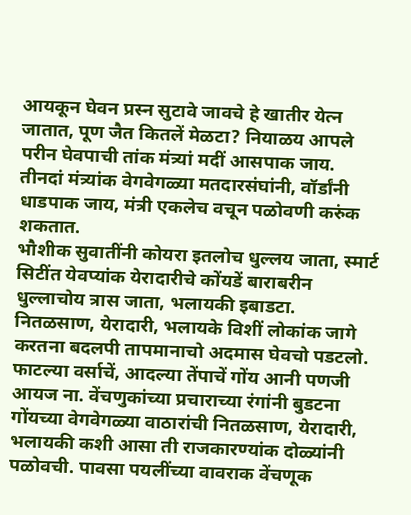आयकून घेवन प्रस्न सुटावे जावचे हे खातीर येत्न जातात, पूण जैत कितलें मेळटा? नियाळय आपले परीन घेवपाची तांक मंत्र्यां मदीं आसपाक जाय. तीनदां मंत्र्यांक वेगवेगळ्या मतदारसंघांनी, वॉर्डांनी धाडपाक जाय, मंत्री एकलेच वचून पळोवणी करुंक शकतात.
भौशीक सुवातींनी कोयरा इतलोच धुल्लय जाता, स्मार्ट सिटींत येवप्यांक येरादारीचे कोंयडें बाराबरीन धुल्लाचोय त्रास जाता, भलायकी इबाडटा. नितळसाण, येरादारी, भलायके विशीं लोकांक जागे करतना बदलपी तापमानाचो अदमास घेवचो पडटलो. फाटल्या वर्साचें, आदल्या तेंपाचें गोंय आनी पणजी आयज ना. वेंचणुकांच्या प्रचाराच्या रंगांनी बुडटना गोंयच्या वेगवेगळ्या वाठारांची नितळसाण, येरादारी, भलायकी कशी आसा ती राजकारण्यांक दोळ्यांनी पळोवची. पावसा पयलींच्या वावराक वेंचणूक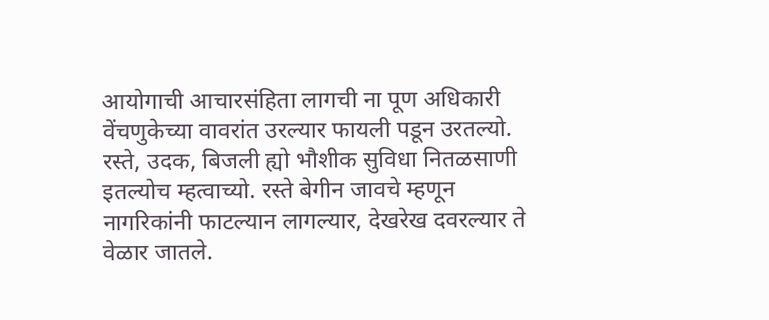आयोगाची आचारसंहिता लागची ना पूण अधिकारी वेंचणुकेच्या वावरांत उरल्यार फायली पडून उरतल्यो.
रस्ते, उदक, बिजली ह्यो भौशीक सुविधा नितळसाणी इतल्योच म्हत्वाच्यो. रस्ते बेगीन जावचे म्हणून नागरिकांनी फाटल्यान लागल्यार, देखरेख दवरल्यार ते वेळार जातले.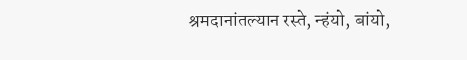श्रमदानांतल्यान रस्ते, न्हंयो, बांयो,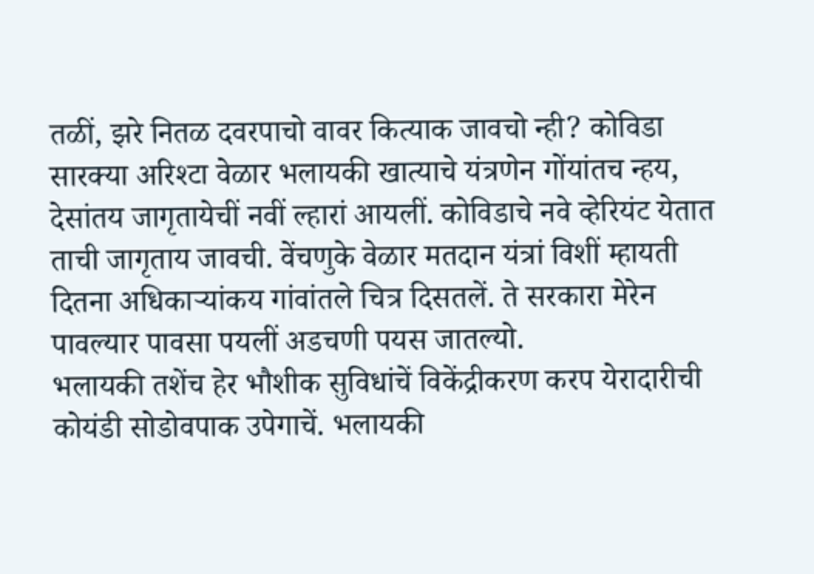तळीं, झरे नितळ दवरपाचो वावर कित्याक जावचो न्ही? कोविडा सारक्या अरिश्टा वेळार भलायकी खात्याचे यंत्रणेन गोंयांतच न्हय, देसांतय जागृतायेचीं नवीं ल्हारां आयलीं. कोविडाचे नवे व्हेरियंट येतात ताची जागृताय जावची. वेंचणुके वेळार मतदान यंत्रां विशीं म्हायती दितना अधिकाऱ्यांकय गांवांतले चित्र दिसतलें. ते सरकारा मेरेन पावल्यार पावसा पयलीं अडचणी पयस जातल्यो.
भलायकी तशेंच हेर भौशीक सुविधांचें विकेंद्रीकरण करप येरादारीची कोयंडी सोडोवपाक उपेगाचें. भलायकी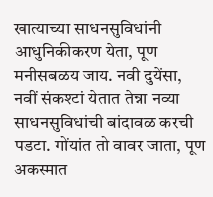खात्याच्या साधनसुविधांनी आधुनिकीकरण येता, पूण मनीसबळय जाय. नवी दुयेंसा, नवीं संकश्टां येतात तेन्ना नव्या साधनसुविधांची बांदावळ करची पडटा. गोंयांत तो वावर जाता, पूण अकस्मात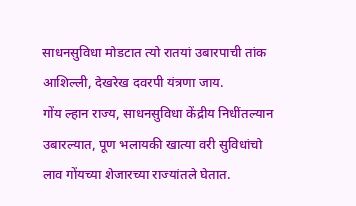साधनसुविधा मोडटात त्यो रातयां उबारपाची तांक आशिल्ली, देखरेख दवरपी यंत्रणा जाय.
गोंय ल्हान राज्य, साधनसुविधा केंद्रीय निधींतल्यान उबारल्यात, पूण भलायकी खात्या वरी सुविधांचो लाव गोंयच्या शेजारच्या राज्यांतले घेतात.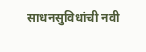साधनसुविधांची नवी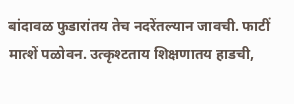बांदावळ फुडारांतय तेच नदरेंतल्यान जावची. फाटीं मात्शें पळोवन. उत्कृश्टताय शिक्षणातय हाडची,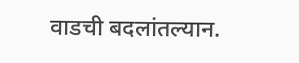वाडची बदलांतल्यान.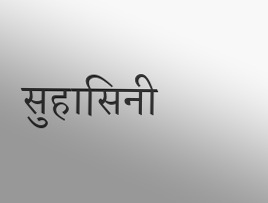सुहासिनी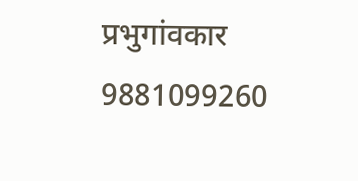प्रभुगांवकार
9881099260